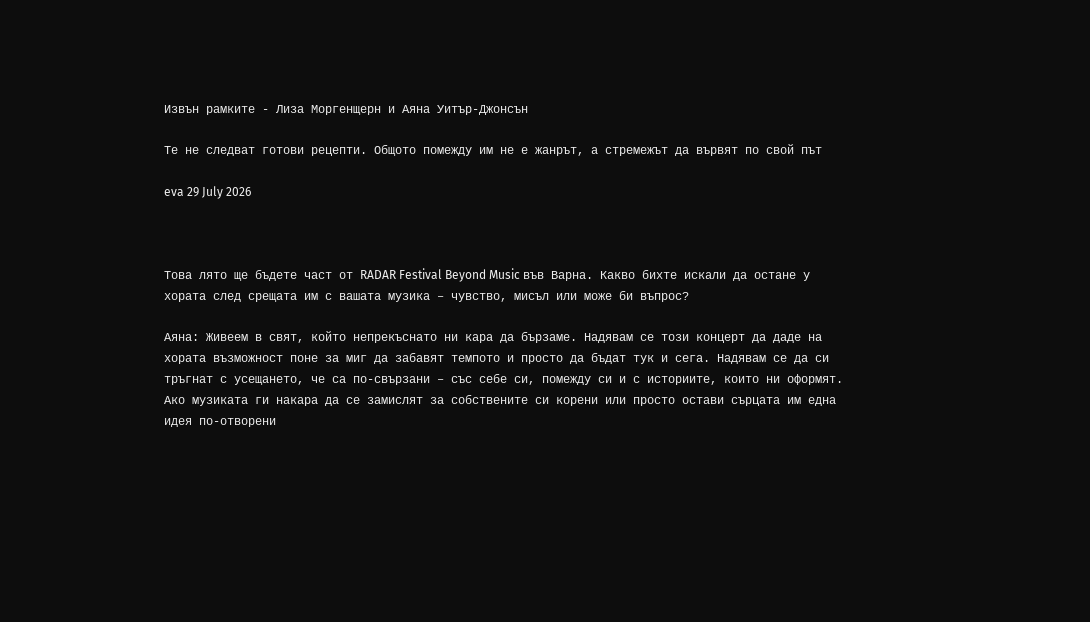Извън рамките - Лиза Моргенщерн и Аяна Уитър-Джонсън

Те не следват готови рецепти. Общото помежду им не е жанрът, а стремежът да вървят по свой път

eva 29 July 2026



Това лято ще бъдете част от RADAR Festival Beyond Music във Варна. Какво бихте искали да остане у хората след срещата им с вашата музика – чувство, мисъл или може би въпрос?

Аяна: Живеем в свят, който непрекъснато ни кара да бързаме. Надявам се този концерт да даде на хората възможност поне за миг да забавят темпото и просто да бъдат тук и сега. Надявам се да си тръгнат с усещането, че са по-свързани – със себе си, помежду си и с историите, които ни оформят. Ако музиката ги накара да се замислят за собствените си корени или просто остави сърцата им една идея по-отворени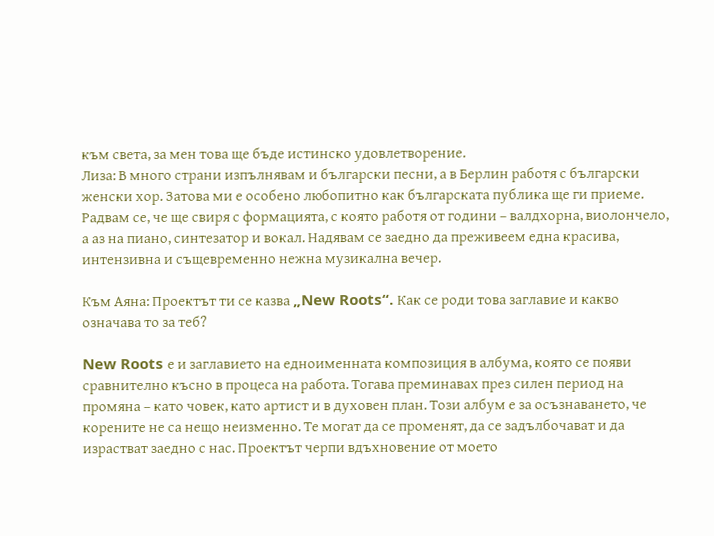към света, за мен това ще бъде истинско удовлетворение.
Лиза: В много страни изпълнявам и български песни, а в Берлин работя с български женски хор. Затова ми е особено любопитно как българската публика ще ги приеме. Радвам се, че ще свиря с формацията, с която работя от години – валдхорна, виолончело, а аз на пиано, синтезатор и вокал. Надявам се заедно да преживеем една красива, интензивна и същевременно нежна музикална вечер.

Към Аяна: Проектът ти се казва „New Roots“. Как се роди това заглавие и какво означава то за теб?

New Roots е и заглавието на едноименната композиция в албума, която се появи сравнително късно в процеса на работа. Тогава преминавах през силен период на промяна – като човек, като артист и в духовен план. Този албум е за осъзнаването, че корените не са нещо неизменно. Те могат да се променят, да се задълбочават и да израстват заедно с нас. Проектът черпи вдъхновение от моето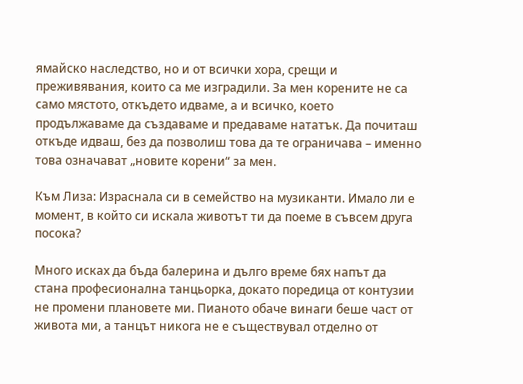ямайско наследство, но и от всички хора, срещи и преживявания, които са ме изградили. За мен корените не са само мястото, откъдето идваме, а и всичко, което продължаваме да създаваме и предаваме нататък. Да почиташ откъде идваш, без да позволиш това да те ограничава – именно това означават „новите корени“ за мен.

Към Лиза: Израснала си в семейство на музиканти. Имало ли е момент, в който си искала животът ти да поеме в съвсем друга посока?

Много исках да бъда балерина и дълго време бях напът да стана професионална танцьорка, докато поредица от контузии не промени плановете ми. Пианото обаче винаги беше част от живота ми, а танцът никога не е съществувал отделно от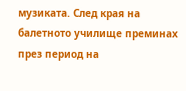музиката. След края на балетното училище преминах през период на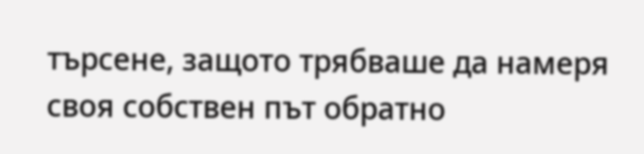търсене, защото трябваше да намеря своя собствен път обратно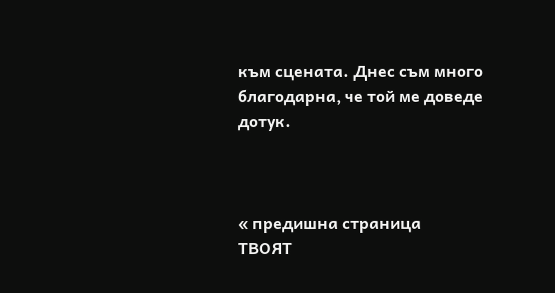към сцената. Днес съм много благодарна, че той ме доведе дотук.



« предишна страница
ТВОЯТ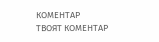КОМЕНТАР
ТВОЯТ КОМЕНТАР